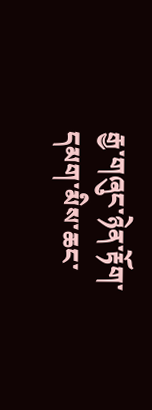རྒྱ་གཞུང་ཉེན་རྟོག་དམག་མིས་ཆང་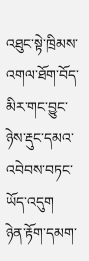འཐུང་སྟེ་ཁྲིམས་འགལ་ཐོག་བོད་མིར་གང་བྱུང་ཉེས་རྡུང་དམའ་འབེབས་བཏང་ཡོད་འདུག
ཉེན་རྟོག་དམག་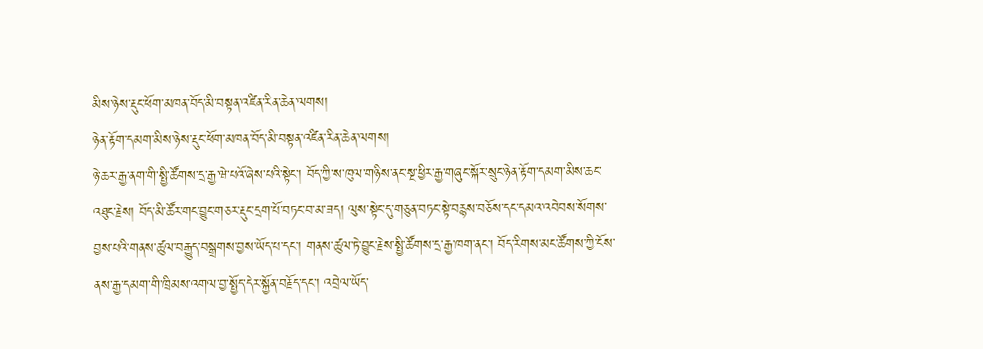མིས་ཉེས་རྡུང་ཕོག་མཁན་བོད་མི་བསྟན་འཛིན་རིན་ཆེན་ལགས།
ཉེན་རྟོག་དམག་མིས་ཉེས་རྡུང་ཕོག་མཁན་བོད་མི་བསྟན་འཛིན་རིན་ཆེན་ལགས།
ཉེ་ཆར་རྒྱ་ནག་གི་སྤྱི་ཚོགས་དྲ་རྒྱ་ཝེ་པའོ་ཞེས་པའི་སྟེང་། བོད་ཀྱི་ས་ཁུལ་གཉིས་ནང་སྔ་ཕྱིར་རྒྱ་གཞུང་སྐོར་སྲུང་ཉེན་རྟོག་དམག་མིས་ཆང་འཐུང་རྗེས། བོད་མི་ཚོར་གང་བྱུང་གཅར་རྡུང་དྲག་པོ་བཏང་བ་མ་ཟད། ལུས་སྟེང་དུ་གཅུན་བཏང་སྟེ་བརྙས་བཅོས་དང་དམའ་འབེབས་སོགས་བྱས་པའི་གནས་ཚུལ་བརྒྱུད་བསྒྲགས་བྱས་ཡོད་པ་དང་། གནས་ཚུལ་ཏེ་བྱུང་རྗེས་སྤྱི་ཚོགས་དྲ་རྒྱ་ཁག་ནང་། བོད་རིགས་མང་ཚོགས་ཀྱི་ངོས་ནས་རྒྱ་དམག་གི་ཁྲིམས་འགལ་བྱ་སྤྱོད་དེར་སྐྱོན་བརྗོད་དང་། འབྲེལ་ཡོད་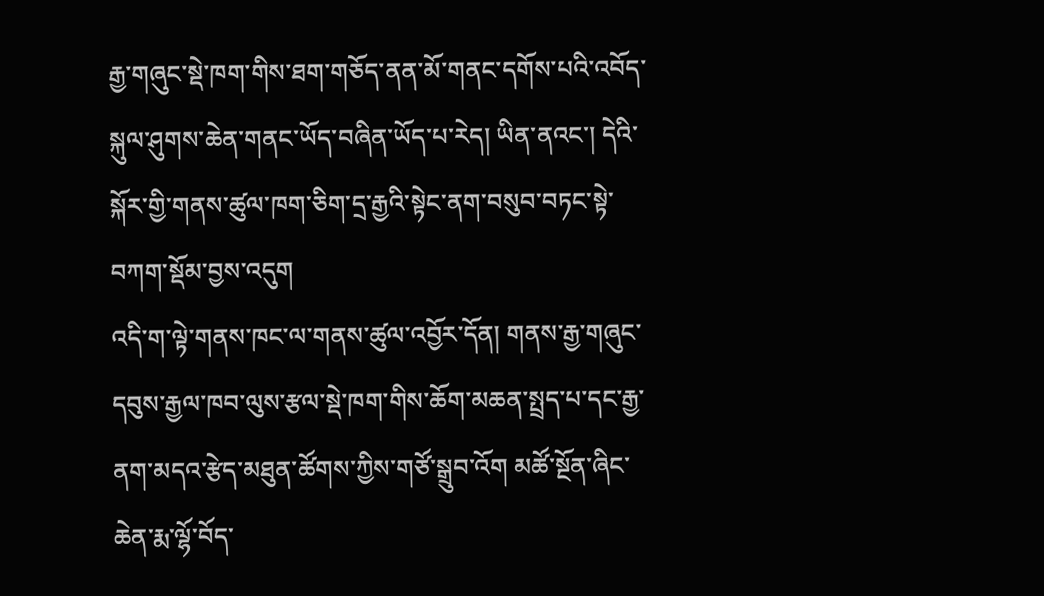རྒྱ་གཞུང་སྡེ་ཁག་གིས་ཐག་གཅོད་ནན་མོ་གནང་དགོས་པའི་འབོད་སྐུལ་ཤུགས་ཆེན་གནང་ཡོད་བཞིན་ཡོད་པ་རེད། ཡིན་ནའང་། དེའི་སྐོར་གྱི་གནས་ཚུལ་ཁག་ཅིག་དྲ་རྒྱའི་སྟེང་ནག་བསུབ་བཏང་སྟེ་བཀག་སྡོམ་བྱས་འདུག
འདི་ག་ལྟེ་གནས་ཁང་ལ་གནས་ཚུལ་འབྱོར་དོན། གནས་རྒྱ་གཞུང་དབུས་རྒྱལ་ཁབ་ལུས་རྩལ་སྡེ་ཁག་གིས་ཆོག་མཆན་སྤྲད་པ་དང་རྒྱ་ནག་མདའ་རྩེད་མཐུན་ཚོགས་ཀྱིས་གཙོ་སྒྲུབ་འོག མཚོ་སྔོན་ཞིང་ཆེན་རྨ་ལྷོ་བོད་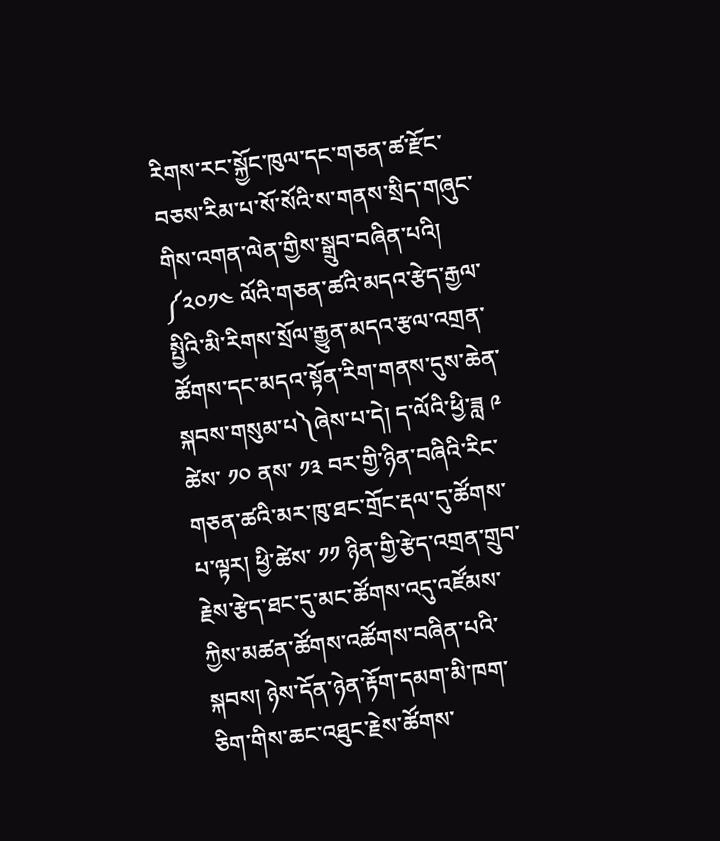རིགས་རང་སྐྱོང་ཁུལ་དང་གཅན་ཚ་རྫོང་བཅས་རིམ་པ་སོ་སོའི་ས་གནས་སྲིད་གཞུང་གིས་འགན་ལེན་གྱིས་སྒྲུབ་བཞིན་པའི། ༼༢༠༡༤ ལོའི་གཅན་ཚའི་མདའ་རྩེད་རྒྱལ་སྤྱིའི་མི་རིགས་སྲོལ་རྒྱུན་མདའ་རྩལ་འགྲན་ཚོགས་དང་མདའ་སྟོན་རིག་གནས་དུས་ཆེན་སྐབས་གསུམ་པ༽ཞེས་པ་དེ། ད་ལོའི་ཕྱི་ཟླ ༩ ཚེས་ ༡༠ ནས་ ༡༣ བར་གྱི་ཉིན་བཞིའི་རིང་གཅན་ཚའི་མར་ཁུ་ཐང་གྲོང་རྡལ་དུ་ཚོགས་པ་ལྟར། ཕྱི་ཚེས་ ༡༡ ཉིན་གྱི་རྩེད་འགྲན་གྲུབ་རྗེས་རྩེད་ཐང་དུ་མང་ཚོགས་འདུ་འཛོམས་ཀྱིས་མཚན་ཚོགས་འཚོགས་བཞིན་པའི་སྐབས། ཉེས་དོན་ཉེན་རྟོག་དམག་མི་ཁག་ཅིག་གིས་ཆང་འཐུང་རྗེས་ཚོགས་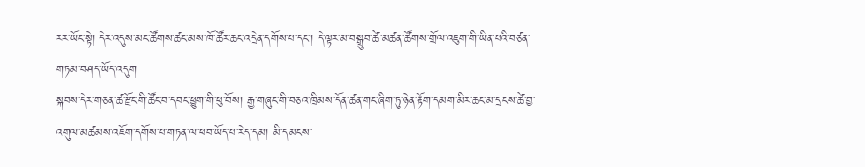རར་ཡོང་སྟེ། དེར་འདུས་མང་ཚོགས་ཚང་མས་ཁོ་ཚོར་ཆང་འདྲེན་དགོས་པ་དང་། དེ་ལྟར་མ་བསྒྲུབ་ཚེ་མཚན་ཚོགས་གྲོལ་འཇུག་གི་ཡིན་པའི་བཙན་གཏམ་བཤད་ཡོད་འདུག
སྐབས་དེར་གཅན་ཚ་རྫོང་གི་ཚོང་བ་དབང་ཕྱུག་གི་ཕུ་བོས། རྒྱ་གཞུང་གི་བཅའ་ཁྲིམས་དོན་ཚན་གང་ཞིག་ཏུ་ཉེན་རྟོག་དམག་མིར་ཆང་མ་དྲངས་ཚེ་བྱ་འགུལ་མཚམས་འཇོག་དགོས་པ་གཏན་ལ་ཕབ་ཡོད་པ་རེད་དམ། མི་དམངས་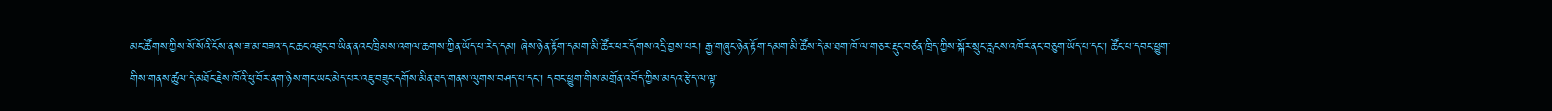མང་ཚོགས་ཀྱིས་སོ་སོའི་ངོས་ནས་ཟ་མ་བཟའ་དང་ཆང་འཐུང་བ་ཡིན་ནའང་ཁྲིམས་འགལ་ཆགས་ཀྱིན་ཡོད་པ་རེད་དམ། ཞེས་ཉེན་རྟོག་དམག་མི་ཚོར་ཕར་དོགས་འདྲི་བྱས་པར། རྒྱ་གཞུང་ཉེན་རྟོག་དམག་མི་ཚོས་དེ་མ་ཐག་ཁོ་ལ་གཅར་རྡུང་བཙན་ཁྲིད་ཀྱིས་སྐོར་སྲུང་རླངས་འཁོར་ནང་བཅུག་ཡོད་པ་དང་། ཚོང་པ་དབང་ཕྱུག་གིས་གནས་ཚུལ་དེ་མཐོང་རྗེས་ཁོའི་ཕུ་བོར་ནག་ཉེས་གང་ཡང་མེད་པར་འཇུ་བཟུང་དགོས་མིན་ཐད་གནས་ལུགས་བཤད་པ་དང་། དབང་ཕྱུག་གིས་མགྲོན་འབོད་ཀྱིས་མདའ་རྩེད་ལ་ལྟ་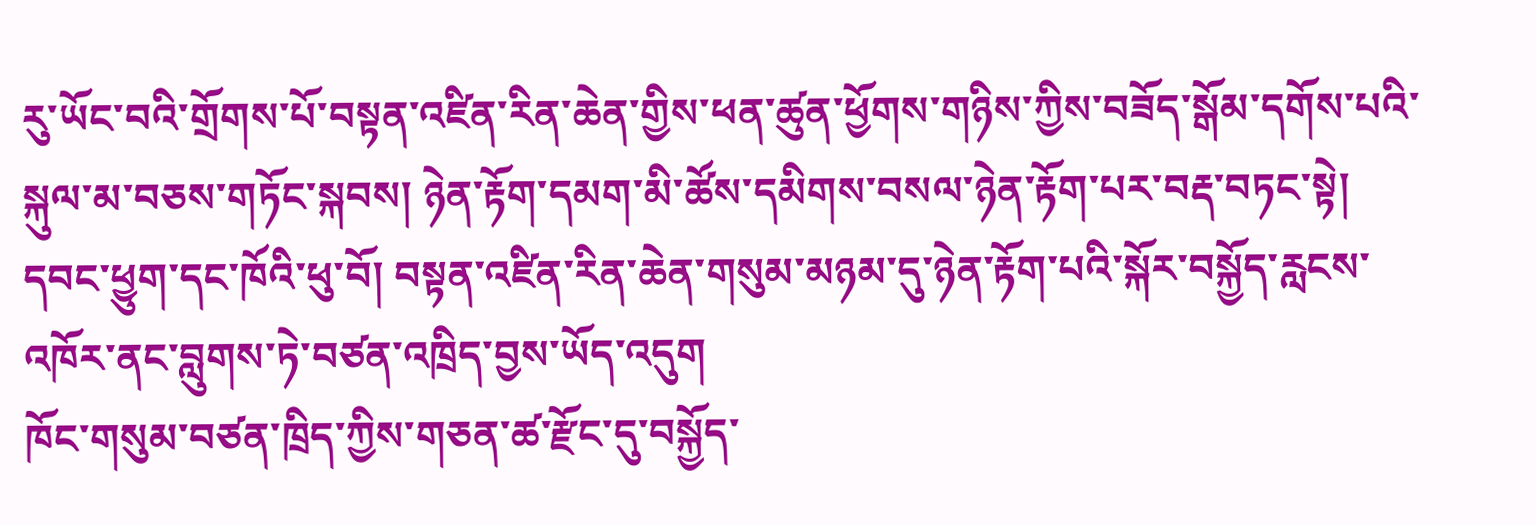རུ་ཡོང་བའི་གྲོགས་པོ་བསྟན་འཛིན་རིན་ཆེན་གྱིས་ཕན་ཚུན་ཕྱོགས་གཉིས་ཀྱིས་བཟོད་སྒོམ་དགོས་པའི་སྐུལ་མ་བཅས་གཏོང་སྐབས། ཉེན་རྟོག་དམག་མི་ཚོས་དམིགས་བསལ་ཉེན་རྟོག་པར་བརྡ་བཏང་སྟེ། དབང་ཕྱུག་དང་ཁོའི་ཕུ་བོ། བསྟན་འཛིན་རིན་ཆེན་གསུམ་མཉམ་དུ་ཉེན་རྟོག་པའི་སྐོར་བསྐྱོད་རླངས་འཁོར་ནང་བླུགས་ཏེ་བཙན་འཁྲིད་བྱས་ཡོད་འདུག
ཁོང་གསུམ་བཙན་ཁྲིད་ཀྱིས་གཅན་ཚ་རྫོང་དུ་བསྐྱོད་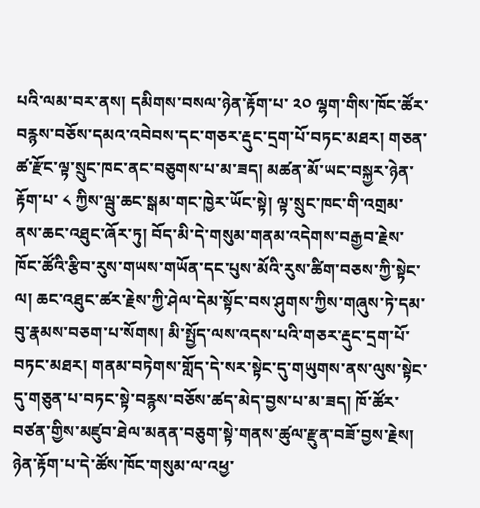པའི་ལམ་བར་ནས། དམིགས་བསལ་ཉེན་རྟོག་པ་ ༢༠ ལྷག་གིས་ཁོང་ཚོར་བརྙས་བཅོས་དམའ་འབེབས་དང་གཅར་རྡུང་དྲག་པོ་བཏང་མཐར། གཅན་ཚ་རྫོང་ལྟ་སྲུང་ཁང་ནང་བཅུགས་པ་མ་ཟད། མཚན་མོ་ཡང་བསྐྱར་ཉེན་རྟོག་པ་ ༨ ཀྱིས་ལྦུ་ཆང་སྒམ་གང་ཁྱེར་ཡོང་སྟེ། ལྟ་སྲུང་ཁང་གི་འགྲམ་ནས་ཆང་འཐུང་ཞོར་ཏུ། བོད་མི་དེ་གསུམ་གནམ་འདེགས་བརྒྱབ་རྗེས་ཁོང་ཚོའི་རྩིབ་རུས་གཡས་གཡོན་དང་པུས་མོའི་རུས་ཚིག་བཅས་ཀྱི་སྟེང་ལ། ཆང་འཐུང་ཚར་རྗེས་ཀྱི་ཤེལ་དེམ་སྟོང་བས་ཤུགས་ཀྱིས་གཞུས་ཏེ་དམ་བུ་རྣམས་བཅག་པ་སོགས། མི་སྤྱོད་ལས་འདས་པའི་གཅར་རྡུང་དྲག་པོ་བཏང་མཐར། གནམ་བཏེགས་གློད་དེ་སར་སྟེང་དུ་གཡུགས་ནས་ལུས་སྟེང་དུ་གཅུན་པ་བཏང་སྟེ་བརྙས་བཅོས་ཚད་མེད་བྱས་པ་མ་ཟད། ཁོ་ཚོར་བཙན་གྱིས་མཛུབ་ཐེལ་མནན་བཅུག་སྟེ་གནས་ཚུལ་རྫུན་བཟོ་བྱས་རྗེས། ཉེན་རྟོག་པ་དེ་ཚོས་ཁོང་གསུམ་ལ་འཕྱ་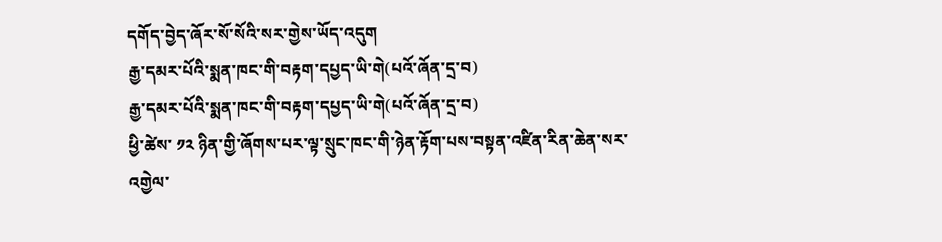དགོད་བྱེད་ཞོར་སོ་སོའི་སར་གྱེས་ཡོད་འདུག
རྒྱ་དམར་པོའི་སྨན་ཁང་གི་བརྟག་དཔྱད་ཡི་གེ(པའོ་ཞོན་དྲ་བ)
རྒྱ་དམར་པོའི་སྨན་ཁང་གི་བརྟག་དཔྱད་ཡི་གེ(པའོ་ཞོན་དྲ་བ)
ཕྱི་ཚེས་ ༡༢ ཉིན་གྱི་ཞོགས་པར་ལྟ་སྲུང་ཁང་གི་ཉེན་རྟོག་པས་བསྟན་འཛིན་རིན་ཆེན་སར་འགྱེལ་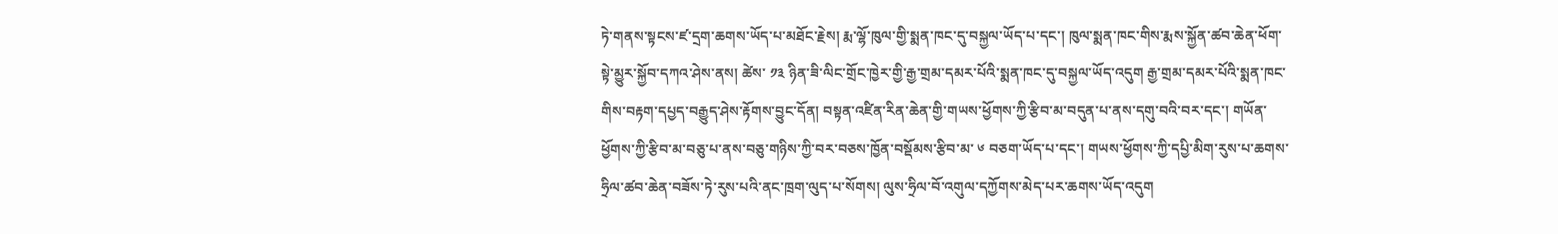ཏེ་གནས་སྟངས་ཛ་དྲག་ཆགས་ཡོད་པ་མཐོང་རྗེས། རྨ་ལྷོ་ཁུལ་གྱི་སྨན་ཁང་དུ་བསྐྱལ་ཡོད་པ་དང་། ཁུལ་སྨན་ཁང་གིས་རྨས་སྐྱོན་ཚབ་ཆེན་ཕོག་སྟེ་མྱུར་སྐྱོབ་དཀའ་ཤེས་ནས། ཚེས་ ༡༣ ཉིན་ཟི་ལིང་གྲོང་ཁྱེར་གྱི་རྒྱ་གྲམ་དམར་པོའི་སྨན་ཁང་དུ་བསྐྱལ་ཡོད་འདུག རྒྱ་གྲམ་དམར་པོའི་སྨན་ཁང་གིས་བརྟག་དཔྱད་བརྒྱུད་ཤེས་རྟོགས་བྱུང་དོན། བསྟན་འཛིན་རིན་ཆེན་གྱི་གཡས་ཕྱོགས་ཀྱི་རྩིབ་མ་བདུན་པ་ནས་དགུ་བའི་བར་དང་། གཡོན་ཕྱོགས་ཀྱི་རྩིབ་མ་བཅུ་པ་ནས་བཅུ་གཉིས་ཀྱི་བར་བཅས་ཁྱོན་བསྡོམས་རྩིབ་མ་ ༦ བཅག་ཡོད་པ་དང་། གཡས་ཕྱོགས་ཀྱི་དཔྱི་མིག་རུས་པ་ཆགས་ཧྲིལ་ཚབ་ཆེན་བཟོས་ཏེ་རུས་པའི་ནང་ཁྲག་ལུད་པ་སོགས། ལུས་ཧྲིལ་བོ་འགུལ་དཀྱོགས་མེད་པར་ཆགས་ཡོད་འདུག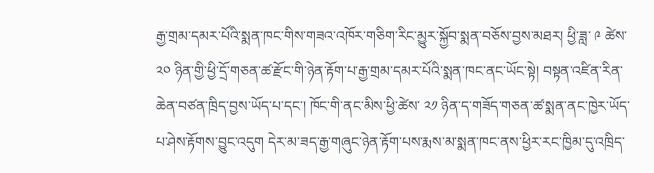རྒྱ་གྲམ་དམར་པོའི་སྨན་ཁང་གིས་གཟའ་འཁོར་གཅིག་རིང་མྱུར་སྐྱོབ་སྨན་བཅོས་བྱས་མཐར། ཕྱི་ཟླ་ ༩ ཚེས་ ༢༠ ཉིན་གྱི་ཕྱི་དྲོ་གཅན་ཚ་རྫོང་གི་ཉེན་རྟོག་པ་རྒྱ་གྲམ་དམར་པོའི་སྨན་ཁང་ནང་ཡོང་སྟེ། བསྟན་འཛིན་རིན་ཆེན་བཙན་ཁྲིད་བྱས་ཡོད་པ་དང་། ཁོང་གི་ནང་མིས་ཕྱི་ཚེས་ ༢༡ ཉིན་ད་གཟོད་གཅན་ཚ་སྨན་ནང་ཁྱེར་ཡོད་པ་ཤེས་རྟོགས་བྱུང་འདུག དེར་མ་ཟད་རྒྱ་གཞུང་ཉེན་རྟོག་པས་རྨས་མ་སྨན་ཁང་ནས་ཕྱིར་རང་ཁྱིམ་དུ་འཁྲིད་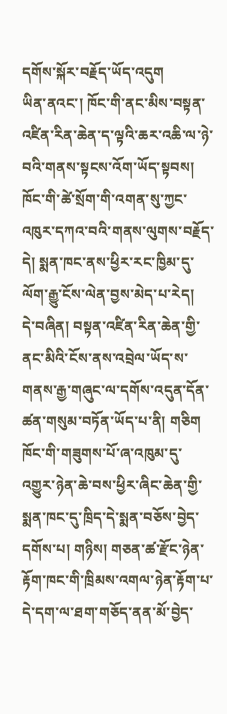དགོས་སྐོར་བརྗོད་ཡོད་འདུག
ཡིན་ནའང་། ཁོང་གི་ནང་མིས་བསྟན་འཛིན་རིན་ཆེན་ད་ལྟའི་ཆར་འཆི་ལ་ཉེ་བའི་གནས་སྟངས་འོག་ཡོད་སྟབས། ཁོང་གི་ཚེ་སྲོག་གི་འགན་སུ་ཀྱང་འཁུར་དཀའ་བའི་གནས་ལུགས་བརྗོད་དེ། སྨན་ཁང་ནས་ཕྱིར་རང་ཁྱིམ་དུ་ལོག་རྒྱུ་ངོས་ལེན་བྱས་མེད་པ་རེད།
དེ་བཞིན། བསྟན་འཛིན་རིན་ཆེན་གྱི་ནང་མིའི་ངོས་ནས་འབྲེལ་ཡོད་ས་གནས་རྒྱ་གཞུང་ལ་དགོས་འདུན་དོན་ཚན་གསུམ་བཏོན་ཡོད་པ་ནི། གཅིག ཁོང་གི་གཟུགས་པོ་ཞ་འཁུམ་དུ་འགྱུར་ཉེན་ཆེ་བས་ཕྱིར་ཞིང་ཆེན་གྱི་སྨན་ཁང་དུ་ཁྲིད་དེ་སྨན་བཅོས་བྱེད་དགོས་པ། གཉིས། གཅན་ཚ་རྫོང་ཉེན་རྟོག་ཁང་གི་ཁྲིམས་འགལ་ཉེན་རྟོག་པ་དེ་དག་ལ་ཐག་གཅོད་ནན་མོ་བྱེད་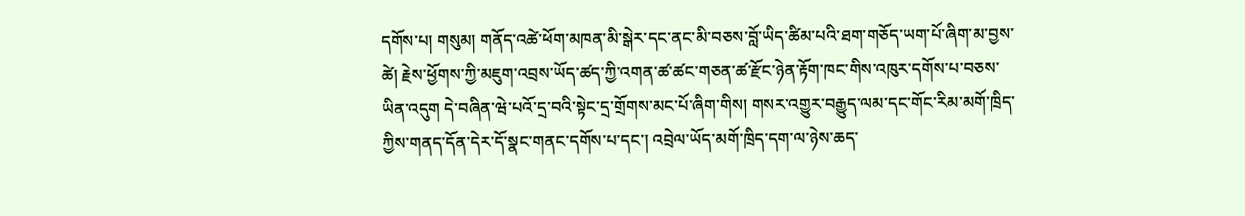དགོས་པ། གསུམ། གནོད་འཚེ་ཕོག་མཁན་མི་སྒེར་དང་ནང་མི་བཅས་བློ་ཡིད་ཚིམ་པའི་ཐག་གཅོད་ཡག་པོ་ཞིག་མ་བྱས་ཚེ། རྗེས་ཕྱོགས་ཀྱི་མཇུག་འབྲས་ཡོད་ཚད་ཀྱི་འགན་ཚ་ཚང་གཅན་ཚ་རྫོང་ཉེན་རྟོག་ཁང་གིས་འཁུར་དགོས་པ་བཅས་ཡིན་འདུག དེ་བཞིན་ཝེ་པའོ་དྲ་བའི་སྟེང་དྲ་གྲོགས་མང་པོ་ཞིག་གིས། གསར་འགྱུར་བརྒྱུད་ལམ་དང་གོང་རིམ་མགོ་ཁྲིད་ཀྱིས་གནད་དོན་དེར་དོ་སྣང་གནང་དགོས་པ་དང་། འབྲེལ་ཡོད་མགོ་ཁྲིད་དག་ལ་ཉེས་ཆད་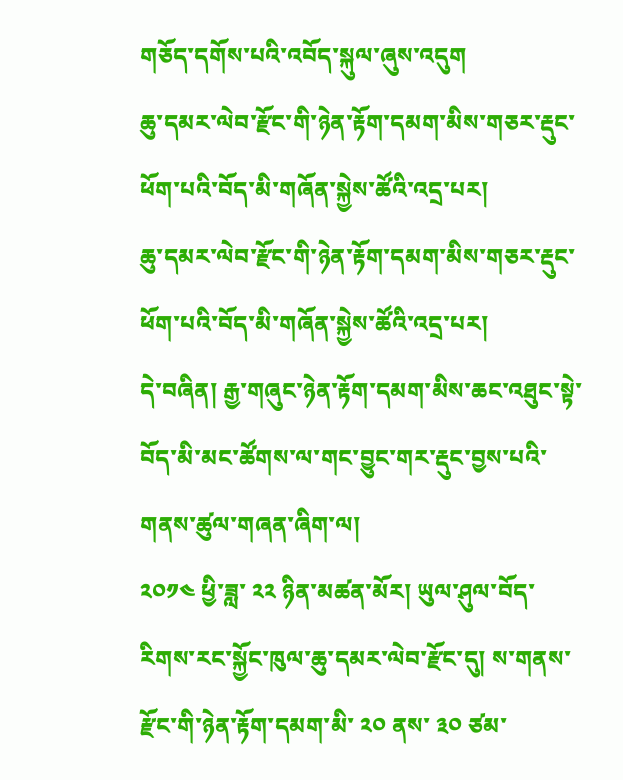གཅོད་དགོས་པའི་འབོད་སྐུལ་ཞུས་འདུག
ཆུ་དམར་ལེབ་རྫོང་གི་ཉེན་རྟོག་དམག་མིས་གཅར་རྡུང་ཕོག་པའི་བོད་མི་གཞོན་སྐྱེས་ཚོའི་འདྲ་པར།
ཆུ་དམར་ལེབ་རྫོང་གི་ཉེན་རྟོག་དམག་མིས་གཅར་རྡུང་ཕོག་པའི་བོད་མི་གཞོན་སྐྱེས་ཚོའི་འདྲ་པར།
དེ་བཞིན། རྒྱ་གཞུང་ཉེན་རྟོག་དམག་མིས་ཆང་འཐུང་སྟེ་བོད་མི་མང་ཚོགས་ལ་གང་བྱུང་གར་རྡུང་བྱས་པའི་གནས་ཚུལ་གཞན་ཞིག་ལ།
༢༠༡༤ ཕྱི་ཟླ་ ༢༢ ཉིན་མཚན་མོར། ཡུལ་ཤུལ་བོད་རིགས་རང་སྐྱོང་ཁུལ་ཆུ་དམར་ལེབ་རྫོང་དུ། ས་གནས་རྫོང་གི་ཉེན་རྟོག་དམག་མི་ ༢༠ ནས་ ༣༠ ཙམ་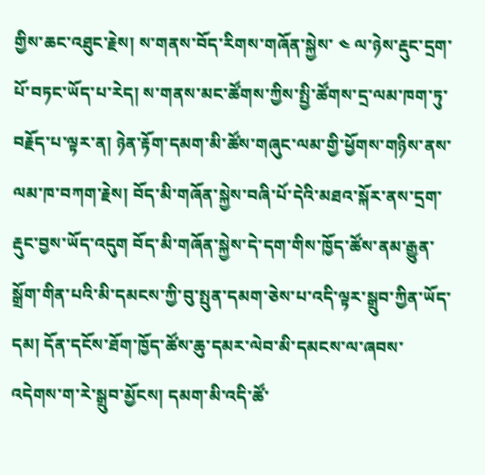གྱིས་ཆང་འཐུང་རྗེས། ས་གནས་བོད་རིགས་གཞོན་སྐྱེས་ ༤ ལ་ཉེས་རྡུང་དྲག་པོ་བཏང་ཡོད་པ་རེད། ས་གནས་མང་ཚོགས་ཀྱིས་སྤྱི་ཚོགས་དྲ་ལམ་ཁག་ཏུ་བརྗོད་པ་ལྟར་ན། ཉེན་རྟོག་དམག་མི་ཚོས་གཞུང་ལམ་གྱི་ཕྱོགས་གཉིས་ནས་ལམ་ཁ་བཀག་རྗེས། བོད་མི་གཞོན་སྐྱེས་བཞི་པོ་དེའི་མཐའ་སྐོར་ནས་དྲག་རྡུང་བྱས་ཡོད་འདུག བོད་མི་གཞོན་སྐྱེས་དེ་དག་གིས་ཁྱོད་ཚོས་ནམ་རྒྱུན་སྒྲོག་གིན་པའི་མི་དམངས་ཀྱི་བུ་སྤུན་དམག་ཅེས་པ་འདི་ལྟར་སྒྲུབ་ཀྱིན་ཡོད་དམ། དོན་དངོས་ཐོག་ཁྱོད་ཚོས་ཆུ་དམར་ལེབ་མི་དམངས་ལ་ཞབས་འདེགས་ག་རེ་སྒྲུབ་མྱོངས། དམག་མི་འདི་ཚོ་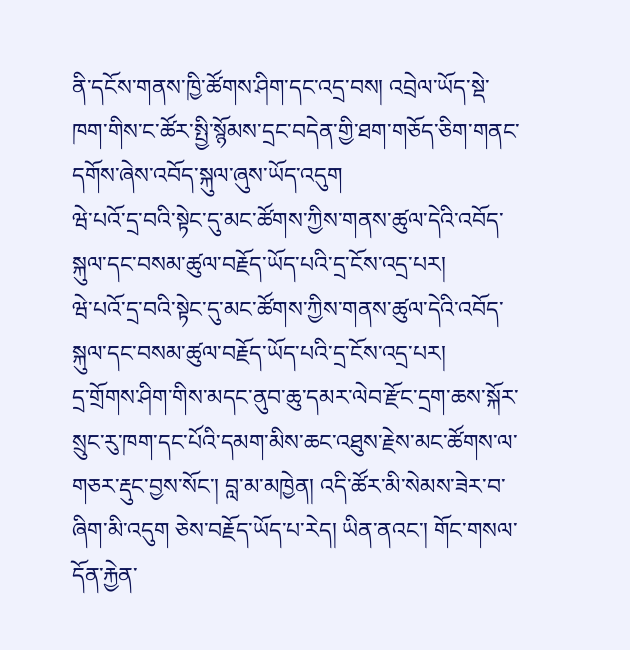ནི་དངོས་གནས་ཁྱི་ཚོགས་ཤིག་དང་འདྲ་བས། འབྲེལ་ཡོད་སྡེ་ཁག་གིས་ང་ཚོར་སྤྱི་སྙོམས་དྲང་བདེན་གྱི་ཐག་གཅོད་ཅིག་གནང་དགོས་ཞེས་འབོད་སྐུལ་ཞུས་ཡོད་འདུག
ཝེ་པའོ་དྲ་བའི་སྟེང་དུ་མང་ཚོགས་ཀྱིས་གནས་ཚུལ་དེའི་འབོད་སྐུལ་དང་བསམ་ཚུལ་བརྗོད་ཡོད་པའི་དྲ་ངོས་འདྲ་པར།
ཝེ་པའོ་དྲ་བའི་སྟེང་དུ་མང་ཚོགས་ཀྱིས་གནས་ཚུལ་དེའི་འབོད་སྐུལ་དང་བསམ་ཚུལ་བརྗོད་ཡོད་པའི་དྲ་ངོས་འདྲ་པར།
དྲ་གྲོགས་ཤིག་གིས་མདང་ནུབ་ཆུ་དམར་ལེབ་རྫོང་དྲག་ཆས་སྐོར་སྲུང་རུ་ཁག་དང་པོའི་དམག་མིས་ཆང་འཐུས་རྗེས་མང་ཚོགས་ལ་གཅར་རྡུང་བྱས་སོང་། བླ་མ་མཁྱེན། འདི་ཚོར་མི་སེམས་ཟེར་བ་ཞིག་མི་འདུག ཅེས་བརྗོད་ཡོད་པ་རེད། ཡིན་ནའང་། གོང་གསལ་དོན་རྐྱེན་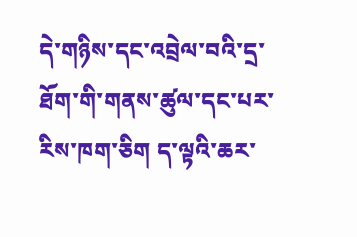དེ་གཉིས་དང་འབྲེལ་བའི་དྲ་ཐོག་གི་གནས་ཚུལ་དང་པར་རིས་ཁག་ཅིག ད་ལྟའི་ཆར་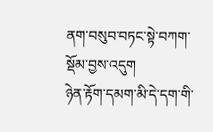ནག་བསུབ་བཏང་སྟེ་བཀག་སྡོམ་བྱས་འདུག
ཉེན་རྟོག་དམག་མི་དེ་དག་གི་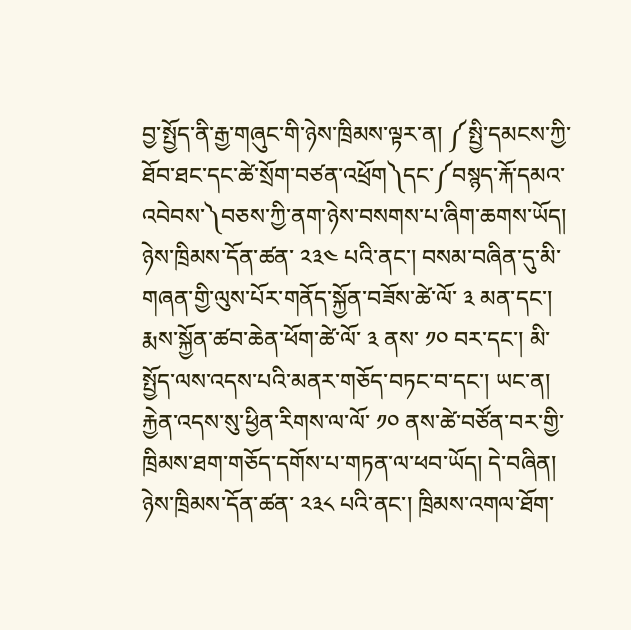བྱ་སྤྱོད་ནི་རྒྱ་གཞུང་གི་ཉེས་ཁྲིམས་ལྟར་ན། ༼སྤྱི་དམངས་ཀྱི་ཐོབ་ཐང་དང་ཚེ་སྲོག་བཙན་འཕྲོག༽དང་༼བསྙད་རྐོ་དམའ་འབེབས་༽བཅས་ཀྱི་ནག་ཉེས་བསགས་པ་ཞིག་ཆགས་ཡོད། ཉེས་ཁྲིམས་དོན་ཚན་ ༢༣༤ པའི་ནང་། བསམ་བཞིན་དུ་མི་གཞན་གྱི་ལུས་པོར་གནོད་སྐྱོན་བཟོས་ཚེ་ལོ་ ༣ མན་དང་། རྨས་སྐྱོན་ཚབ་ཆེན་ཕོག་ཚེ་ལོ་ ༣ ནས་ ༡༠ བར་དང་། མི་སྤྱོད་ལས་འདས་པའི་མནར་གཅོད་བཏང་བ་དང་། ཡང་ན། རྐྱེན་འདས་སུ་ཕྱིན་རིགས་ལ་ལོ་ ༡༠ ནས་ཚེ་བཙོན་བར་གྱི་ཁྲིམས་ཐག་གཅོད་དགོས་པ་གཏན་ལ་ཕབ་ཡོད། དེ་བཞིན། ཉེས་ཁྲིམས་དོན་ཚན་ ༢༣༨ པའི་ནང་། ཁྲིམས་འགལ་ཐོག་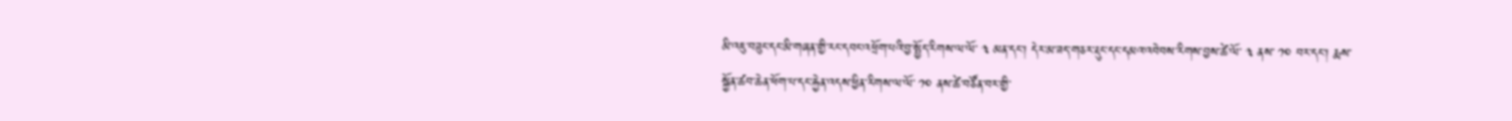མི་འཇུ་བཟུང་དང་མི་གཞན་གྱི་རང་དབང་འཕྲོག་པའི་བྱ་སྤྱོད་རིགས་ལ་ལོ་ ༣ མན་དང་། དེར་མ་ཟད་གཅར་རྡུང་དང་དམའ་འབེབས་རིགས་བྱས་ཚེ་ལོ་ ༣ ནས་ ༡༠ བར་དང་། རྨས་སྐྱོན་ཚབ་ཆེན་ཕོག་པ་དང་རྐྱེན་འདས་ཕྱིན་རིགས་ལ་ལོ་ ༡༠ ནས་ཚེ་བཙོན་བར་གྱི་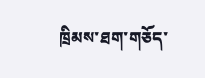ཁྲིམས་ཐག་གཅོད་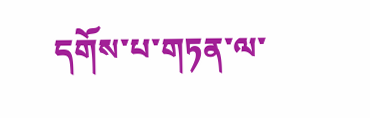དགོས་པ་གཏན་ལ་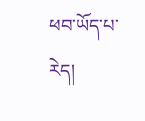ཕབ་ཡོད་པ་རེད།